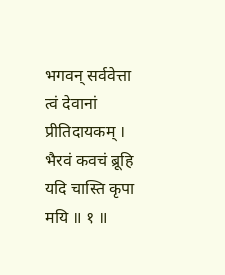भगवन् सर्ववेत्ता त्वं देवानां प्रीतिदायकम् ।
भैरवं कवचं ब्रूहि यदि चास्ति कृपा मयि ॥ १ ॥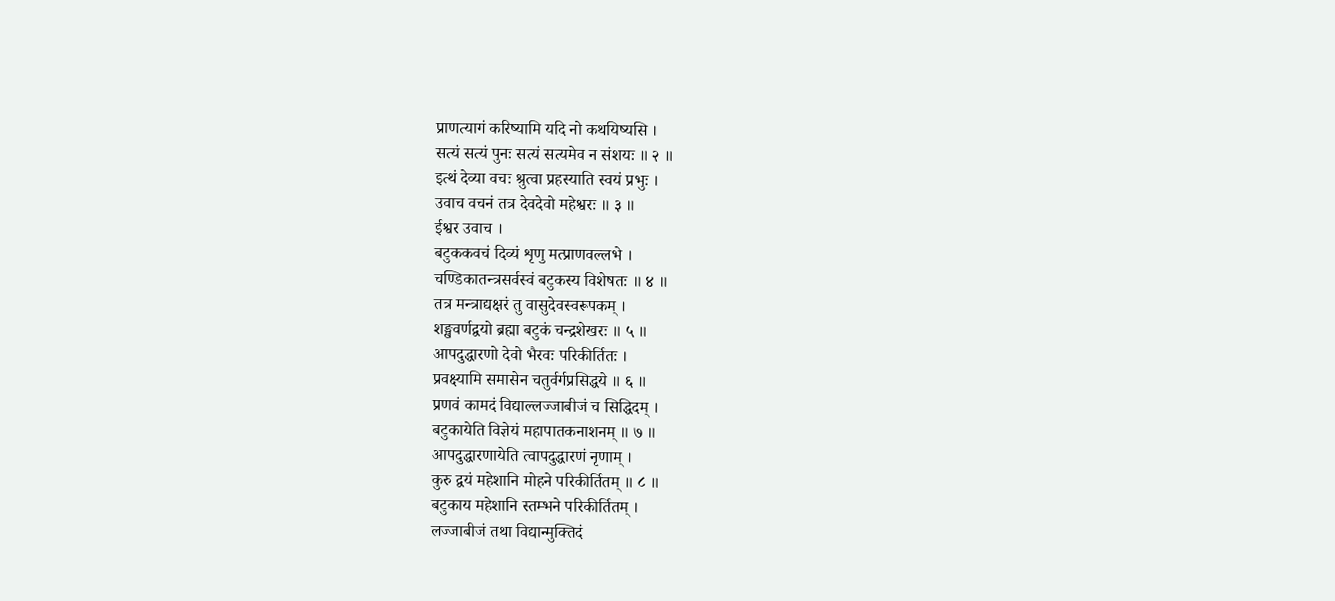प्राणत्यागं करिष्यामि यदि नो कथयिष्यसि ।
सत्यं सत्यं पुनः सत्यं सत्यमेव न संशयः ॥ २ ॥
इत्थं देव्या वचः श्रुत्वा प्रहस्याति स्वयं प्रभुः ।
उवाच वचनं तत्र देवदेवो महेश्वरः ॥ ३ ॥
ईश्वर उवाच ।
बटुककवचं दिव्यं शृणु मत्प्राणवल्लभे ।
चण्डिकातन्त्रसर्वस्वं बटुकस्य विशेषतः ॥ ४ ॥
तत्र मन्त्राद्यक्षरं तु वासुदेवस्वरूपकम् ।
शङ्खवर्णद्वयो ब्रह्मा बटुकं चन्द्रशेखरः ॥ ५ ॥
आपदुद्धारणो देवो भैरवः परिकीर्तितः ।
प्रवक्ष्यामि समासेन चतुर्वर्गप्रसिद्धये ॥ ६ ॥
प्रणवं कामदं विद्याल्लज्जाबीजं च सिद्धिदम् ।
बटुकायेति विज्ञेयं महापातकनाशनम् ॥ ७ ॥
आपदुद्धारणायेति त्वापदुद्धारणं नृणाम् ।
कुरु द्वयं महेशानि मोहने परिकीर्तितम् ॥ ८ ॥
बटुकाय महेशानि स्तम्भने परिकीर्तितम् ।
लज्जाबीजं तथा विद्यान्मुक्तिदं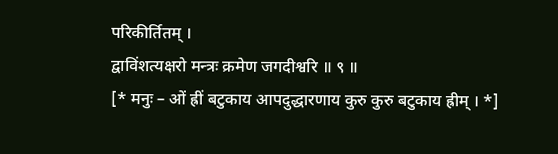परिकीर्तितम् ।
द्वाविंशत्यक्षरो मन्त्रः क्रमेण जगदीश्वरि ॥ ९ ॥
[* मनुः – ओं ह्रीं बटुकाय आपदुद्धारणाय कुरु कुरु बटुकाय ह्रीम् । *]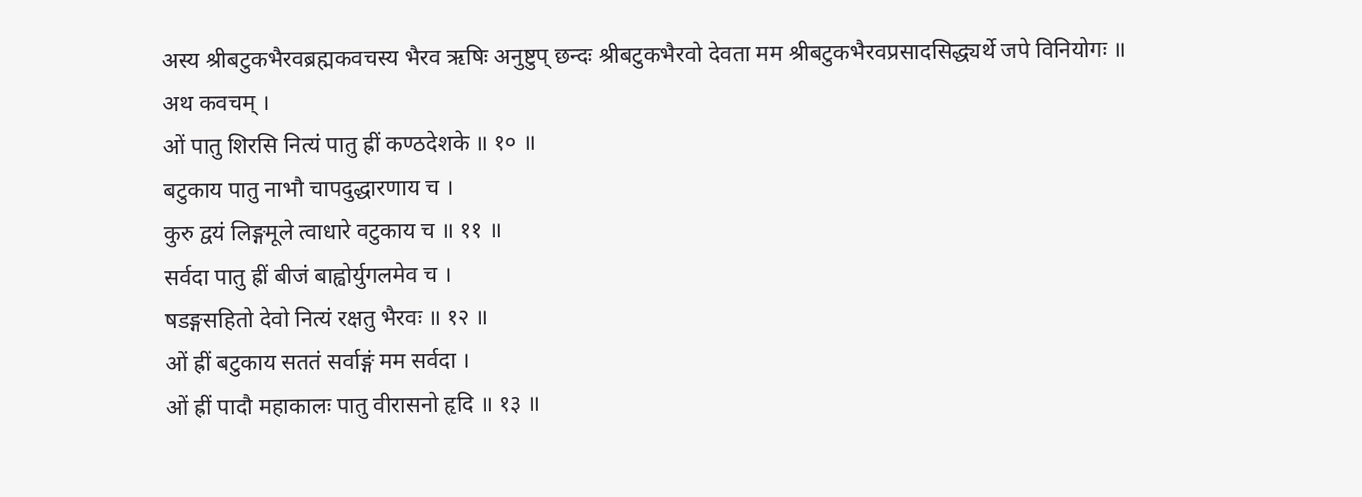अस्य श्रीबटुकभैरवब्रह्मकवचस्य भैरव ऋषिः अनुष्टुप् छन्दः श्रीबटुकभैरवो देवता मम श्रीबटुकभैरवप्रसादसिद्ध्यर्थे जपे विनियोगः ॥
अथ कवचम् ।
ओं पातु शिरसि नित्यं पातु ह्रीं कण्ठदेशके ॥ १० ॥
बटुकाय पातु नाभौ चापदुद्धारणाय च ।
कुरु द्वयं लिङ्गमूले त्वाधारे वटुकाय च ॥ ११ ॥
सर्वदा पातु ह्रीं बीजं बाह्वोर्युगलमेव च ।
षडङ्गसहितो देवो नित्यं रक्षतु भैरवः ॥ १२ ॥
ओं ह्रीं बटुकाय सततं सर्वाङ्गं मम सर्वदा ।
ओं ह्रीं पादौ महाकालः पातु वीरासनो हृदि ॥ १३ ॥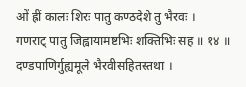ओं ह्रीं कालः शिरः पातु कण्ठदेशे तु भैरवः ।
गणराट् पातु जिह्वायामष्टभिः शक्तिभिः सह ॥ १४ ॥
दण्डपाणिर्गुह्यमूले भैरवीसहितस्तथा ।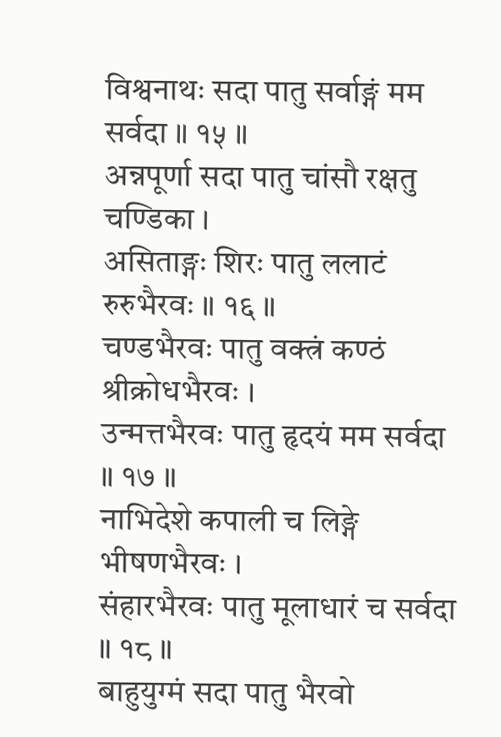विश्वनाथः सदा पातु सर्वाङ्गं मम सर्वदा ॥ १५ ॥
अन्नपूर्णा सदा पातु चांसौ रक्षतु चण्डिका ।
असिताङ्गः शिरः पातु ललाटं रुरुभैरवः ॥ १६ ॥
चण्डभैरवः पातु वक्त्रं कण्ठं श्रीक्रोधभैरवः ।
उन्मत्तभैरवः पातु हृदयं मम सर्वदा ॥ १७ ॥
नाभिदेशे कपाली च लिङ्गे भीषणभैरवः ।
संहारभैरवः पातु मूलाधारं च सर्वदा ॥ १८ ॥
बाहुयुग्मं सदा पातु भैरवो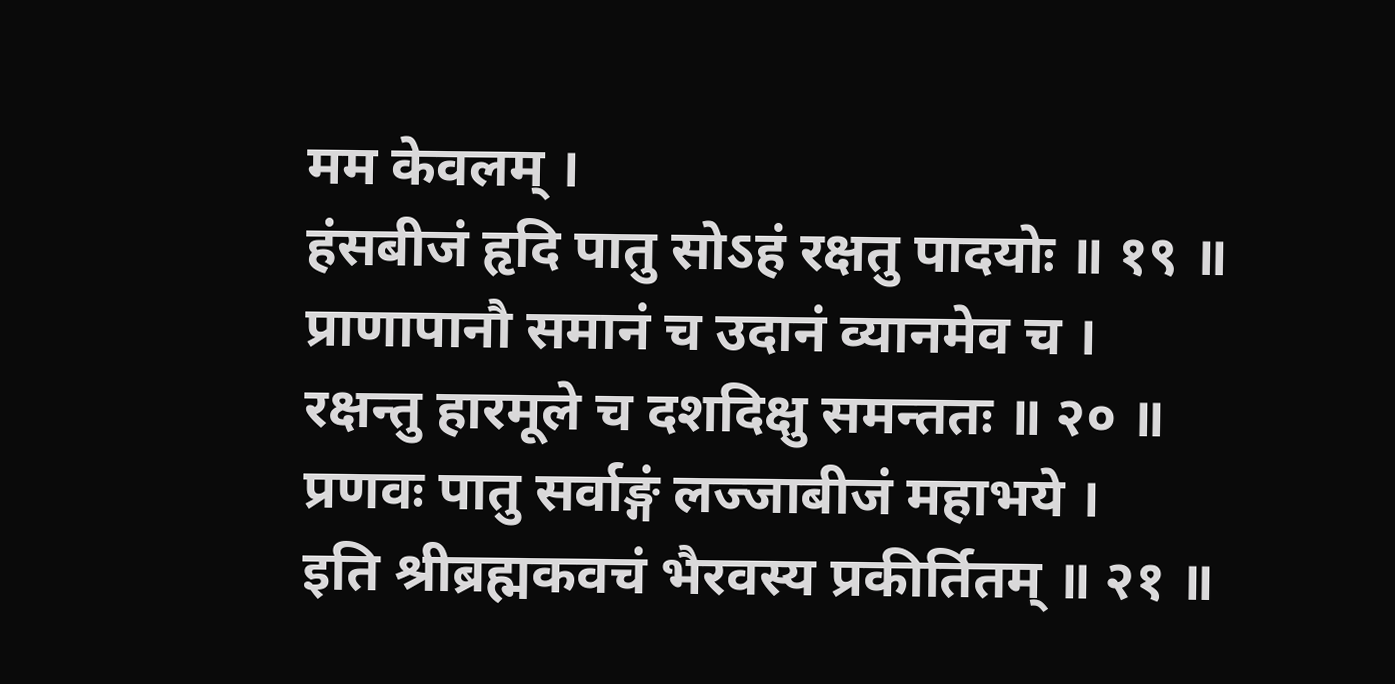मम केवलम् ।
हंसबीजं हृदि पातु सोऽहं रक्षतु पादयोः ॥ १९ ॥
प्राणापानौ समानं च उदानं व्यानमेव च ।
रक्षन्तु हारमूले च दशदिक्षु समन्ततः ॥ २० ॥
प्रणवः पातु सर्वाङ्गं लज्जाबीजं महाभये ।
इति श्रीब्रह्मकवचं भैरवस्य प्रकीर्तितम् ॥ २१ ॥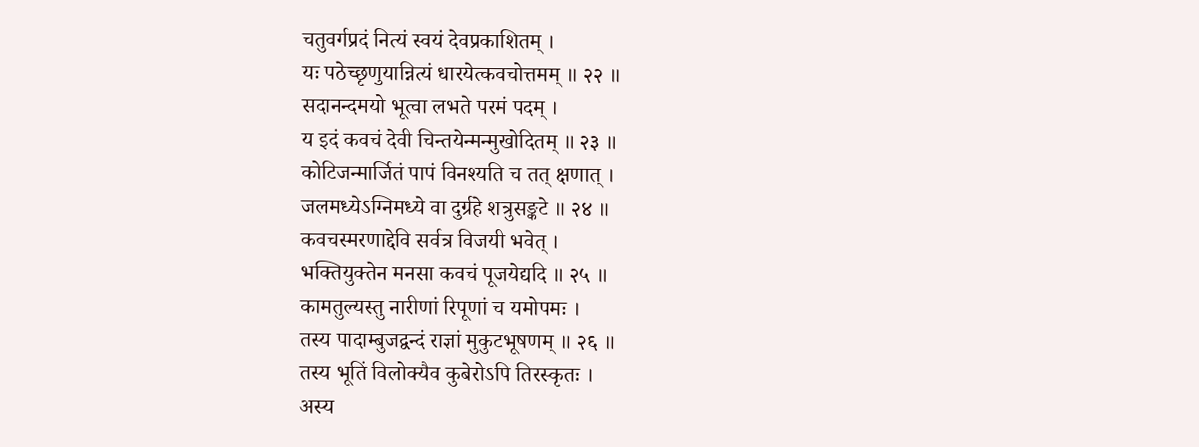चतुवर्गप्रदं नित्यं स्वयं देवप्रकाशितम् ।
यः पठेच्छृणुयान्नित्यं धारयेत्कवचोत्तमम् ॥ २२ ॥
सदानन्दमयो भूत्वा लभते परमं पदम् ।
य इदं कवचं देवी चिन्तयेन्मन्मुखोदितम् ॥ २३ ॥
कोटिजन्मार्जितं पापं विनश्यति च तत् क्षणात् ।
जलमध्येऽग्निमध्ये वा दुर्ग्रहे शत्रुसङ्कटे ॥ २४ ॥
कवचस्मरणाद्देवि सर्वत्र विजयी भवेत् ।
भक्तियुक्तेन मनसा कवचं पूजयेद्यदि ॥ २५ ॥
कामतुल्यस्तु नारीणां रिपूणां च यमोपमः ।
तस्य पादाम्बुजद्वन्दं राज्ञां मुकुटभूषणम् ॥ २६ ॥
तस्य भूतिं विलोक्यैव कुबेरोऽपि तिरस्कृतः ।
अस्य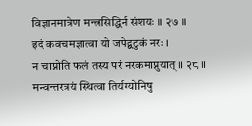विज्ञानमात्रेण मन्त्रसिद्धिर्न संशयः ॥ २७ ॥
इदं कवचमज्ञात्वा यो जपेद्बटुकं नरः ।
न चाप्नोति फलं तस्य परं नरकमाप्नुयात् ॥ २८ ॥
मन्वन्तरत्रयं स्थित्वा तिर्यग्योनिषु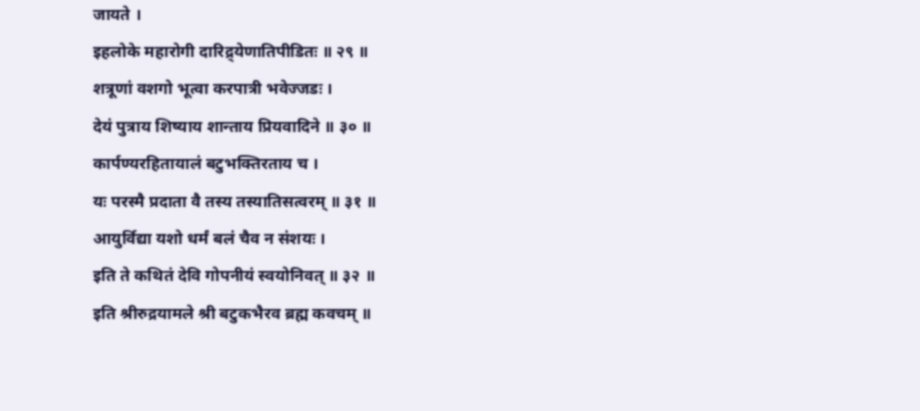जायते ।
इहलोके महारोगी दारिद्र्येणातिपीडितः ॥ २९ ॥
शत्रूणां वशगो भूत्वा करपात्री भवेज्जडः ।
देयं पुत्राय शिष्याय शान्ताय प्रियवादिने ॥ ३० ॥
कार्पण्यरहितायालं बटुभक्तिरताय च ।
यः परस्मै प्रदाता वै तस्य तस्यातिसत्वरम् ॥ ३१ ॥
आयुर्विद्या यशो धर्मं बलं चैव न संशयः ।
इति ते कथितं देवि गोपनीयं स्वयोनिवत् ॥ ३२ ॥
इति श्रीरुद्रयामले श्री बटुकभैरव ब्रह्म कवचम् ॥